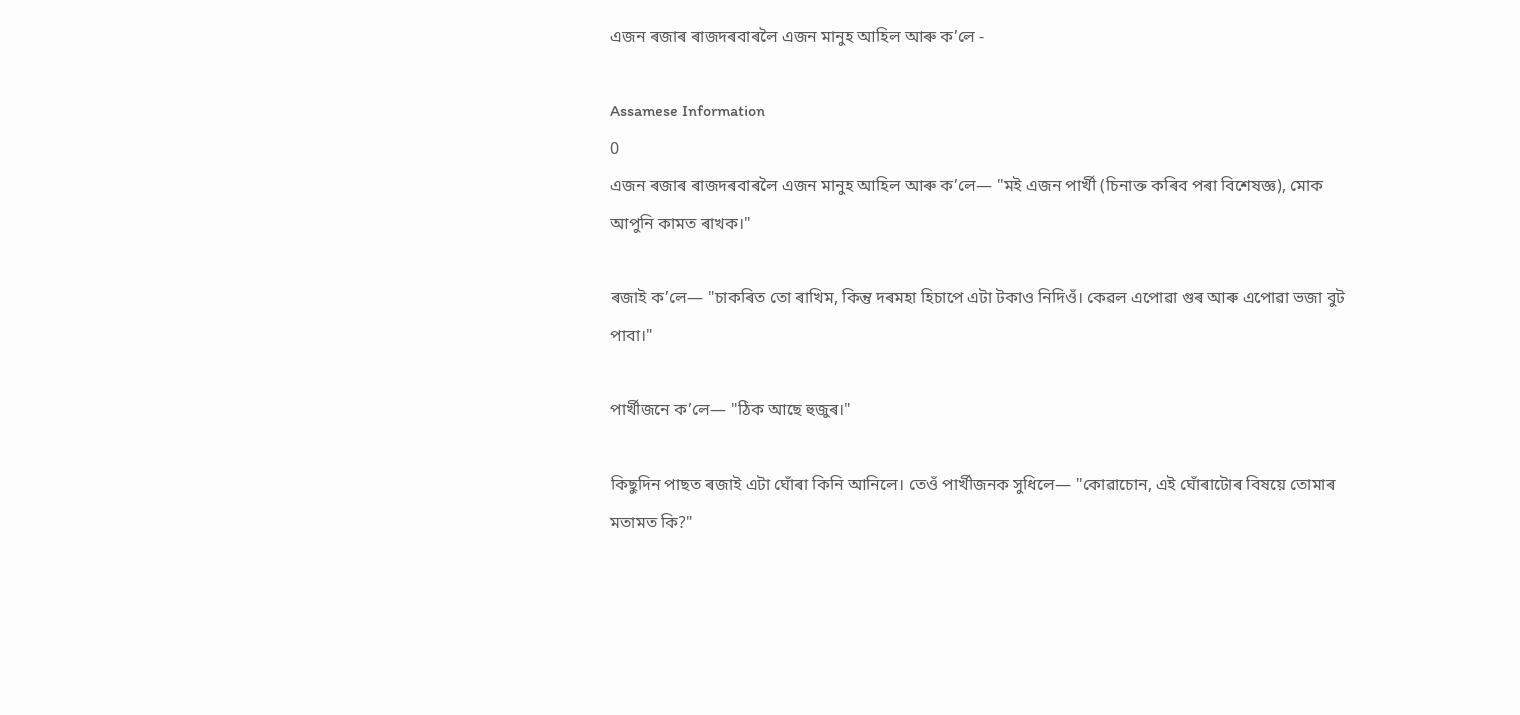এজন ৰজাৰ ৰাজদৰবাৰলৈ এজন মানুহ আহিল আৰু ক’লে -

Assamese Information
0
এজন ৰজাৰ ৰাজদৰবাৰলৈ এজন মানুহ আহিল আৰু ক’লে— "মই এজন পাৰ্খী (চিনাক্ত কৰিব পৰা বিশেষজ্ঞ), মোক আপুনি কামত ৰাখক।"

ৰজাই ক’লে— "চাকৰিত তো ৰাখিম, কিন্তু দৰমহা হিচাপে এটা টকাও নিদিওঁ। কেৱল এপোৱা গুৰ আৰু এপোৱা ভজা বুট পাবা।"

পাৰ্খীজনে ক’লে— "ঠিক আছে হুজুৰ।"

কিছুদিন পাছত ৰজাই এটা ঘোঁৰা কিনি আনিলে। তেওঁ পাৰ্খীজনক সুধিলে— "কোৱাচোন, এই ঘোঁৰাটোৰ বিষয়ে তোমাৰ মতামত কি?"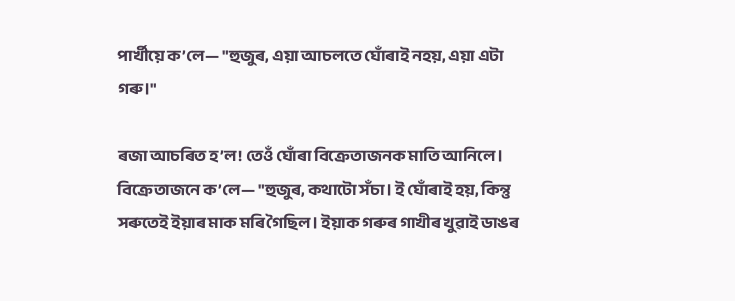পাৰ্খীয়ে ক’লে— "হুজুৰ, এয়া আচলতে ঘোঁৰাই নহয়, এয়া এটা গৰু।"

ৰজা আচৰিত হ’ল! তেওঁ ঘোঁৰা বিক্ৰেতাজনক মাতি আনিলে। বিক্ৰেতাজনে ক’লে— "হুজুৰ, কথাটো সঁচা। ই ঘোঁৰাই হয়, কিন্তু সৰুতেই ইয়াৰ মাক মৰি গৈছিল। ইয়াক গৰুৰ গাখীৰ খুৱাই ডাঙৰ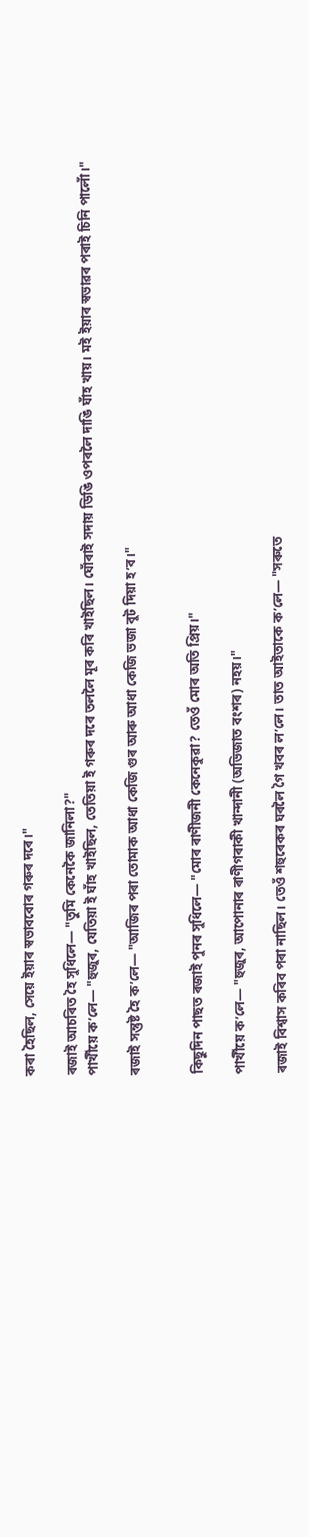কৰা হৈছিল, সেয়ে ইয়াৰ স্বভাববোৰ গৰুৰ দৰে।"

ৰজাই আচৰিত হৈ সুধিলে— "তুমি কেনেকৈ জানিলা?"
পাৰ্খীয়ে ক’লে— "হুজুৰ, যেতিয়া ই ঘাঁহ খাইছিল, তেতিয়া ই গৰুৰ দৰে তললৈ মূৰ কৰি খাইছিল। ঘোঁৰাই সদায় ডিঙি ওপৰলৈ দাঙি ঘাঁহ খায়। মই ইয়াৰ স্বভাৱৰ পৰাই চিনি পালোঁ।"

ৰজাই সন্তুষ্ট হৈ ক’লে— "আজিৰ পৰা তোমাক আধা কেজি গুৰ আৰু আধা কেজি ভজা বুট দিয়া হ’ব।"


কিছুদিন পাছত ৰজাই পুনৰ সুধিলে— "মোৰ ৰাণীজনী কেনেকুৱা? তেওঁ মোৰ অতি প্ৰিয়।"

পাৰ্খীয়ে ক’লে— "হুজুৰ, আপোনাৰ ৰাণীগৰাকী খান্দানী (অভিজাত বংশৰ) নহয়।"

ৰজাই বিশ্বাস কৰিব পৰা নাছিল। তেওঁ শহুৰেকৰ ঘৰলৈ গৈ খবৰ ল’লে। তাত আইতাকে ক’লে— "সৰুতে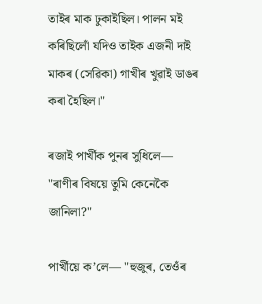তাইৰ মাক ঢুকাইছিল। পালন মই কৰিছিলোঁ যদিও তাইক এজনী দাই মাকৰ (সেৱিকা) গাখীৰ খুৱাই ডাঙৰ কৰা হৈছিল।"

ৰজাই পাৰ্খীক পুনৰ সুধিলে— "ৰাণীৰ বিষয়ে তুমি কেনেকৈ জানিলা?"

পাৰ্খীয়ে ক’লে— "হুজুৰ, তেওঁৰ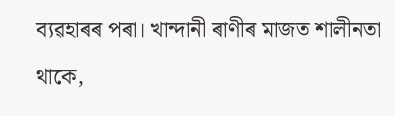ব্যৱহাৰৰ পৰা। খান্দানী ৰাণীৰ মাজত শালীনতা থাকে,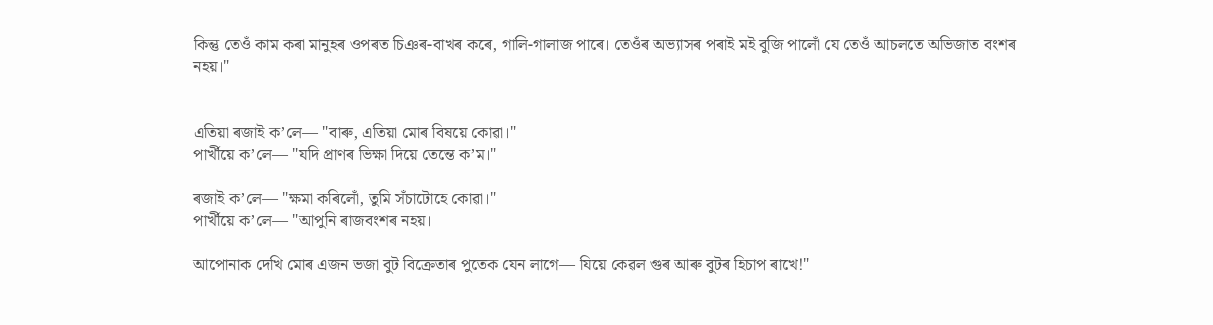কিন্তু তেওঁ কাম কৰা মানুহৰ ওপৰত চিঞৰ-বাখৰ কৰে, গালি-গালাজ পাৰে। তেওঁৰ অভ্যাসৰ পৰাই মই বুজি পালোঁ যে তেওঁ আচলতে অভিজাত বংশৰ নহয়।"


এতিয়া ৰজাই ক’লে— "বাৰু, এতিয়া মোৰ বিষয়ে কোৱা।"
পাৰ্খীয়ে ক’লে— "যদি প্ৰাণৰ ভিক্ষা দিয়ে তেন্তে ক’ম।"

ৰজাই ক’লে— "ক্ষমা কৰিলোঁ, তুমি সঁচাটোহে কোৱা।"
পাৰ্খীয়ে ক’লে— "আপুনি ৰাজবংশৰ নহয়।

আপোনাক দেখি মোৰ এজন ভজা বুট বিক্ৰেতাৰ পুতেক যেন লাগে— যিয়ে কেৱল গুৰ আৰু বুটৰ হিচাপ ৰাখে!"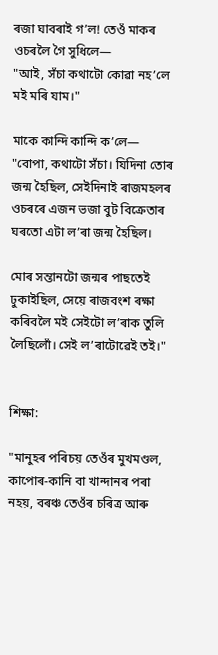ৰজা ঘাবৰাই গ’ল! তেওঁ মাকৰ ওচৰলৈ গৈ সুধিলে—
"আই, সঁচা কথাটো কোৱা নহ’লে মই মৰি যাম।"

মাকে কান্দি কান্দি ক’লে— "বোপা, কথাটো সঁচা। যিদিনা তোৰ জন্ম হৈছিল, সেইদিনাই ৰাজমহলৰ ওচৰৰে এজন ভজা বুট বিক্ৰেতাৰ ঘৰতো এটা ল’ৰা জন্ম হৈছিল।

মোৰ সন্তানটো জন্মৰ পাছতেই ঢুকাইছিল, সেয়ে ৰাজবংশ ৰক্ষা কৰিবলৈ মই সেইটো ল’ৰাক তুলি লৈছিলোঁ। সেই ল’ৰাটোৱেই তই।"


শিক্ষা:

"মানুহৰ পৰিচয় তেওঁৰ মুখমণ্ডল, কাপোৰ-কানি বা খান্দানৰ পৰা নহয়, বৰঞ্চ তেওঁৰ চৰিত্ৰ আৰু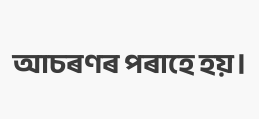আচৰণৰ পৰাহে হয়।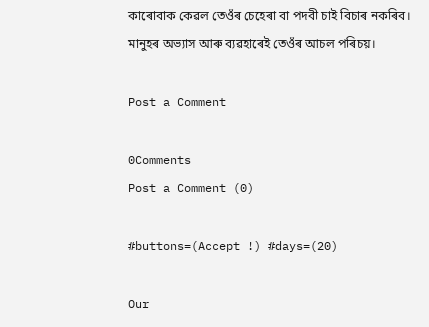কাৰোবাক কেৱল তেওঁৰ চেহেৰা বা পদবী চাই বিচাৰ নকৰিব। মানুহৰ অভ্যাস আৰু ব্যৱহাৰেই তেওঁৰ আচল পৰিচয়।

Post a Comment

0Comments
Post a Comment (0)

#buttons=(Accept !) #days=(20)

Our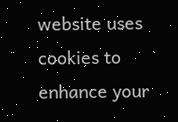website uses cookies to enhance your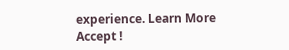experience. Learn More
Accept !